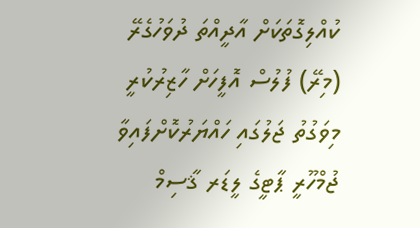ކުއްލިގޮތަކަށް އާދީއްތަ ދުވަހުގެރޭ (މިރޭ) ފުލުސް އޮފީހަށް ހާޒިރުކުރީ މިވަގުތު ޖަލުގައި ހައްޔަރުކޮށްފައިވާ ޖުމްހޫރީ ޕާޓީގެ ލީޑަރ ޤާސިމް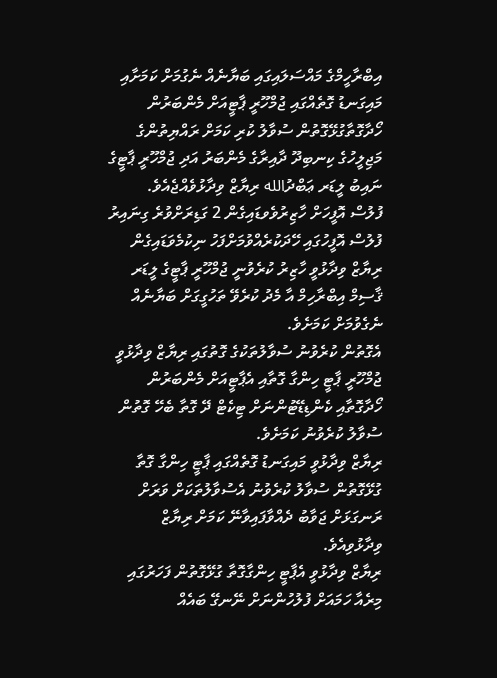އިބްރާހީމްގެ މައްސަލައިގައި ބަޔާނެއް ނެގުމަށް ކަމަށާއި މައިގަނޑު ގޮތެއްގައި ޖުމްހޫރީ ޕާޓީއަށް މެންބަރުން ހޯދާގޮތާގުޅޭގޮތުން ސުވާލު ކުރި ކަމަށް ރައްޔިތުންގެ މަޖިލީހުގެ ކިނބިދޫ ދާއިރާގެ މެންބަރު އަދި ޖުމްހޫރީ ޕާޓީގެ ނައިބު ލީޑަރ ޢަބްދުالله ރިޔާޒް ވިދާޅުވެއްޖެއެވެ.
ފުލުސް އޮފީހަށް ހާޒިރުވެވޑައިގެން 2 ގަޑިރަށްވުރެ ގިނައިރު ފުލުސް އޮފީހުގައި ހޭދަކުރެއްވުމަށްފަހު ނިކުމެވަޑައިގެން ރިޔާޒް ވިދާޅުވީ ހާޒިރު ކުރެވުނީ ޖުމްހޫރީ ޕާޓީގެ ލީޑަރ ޤާސިމް އިބްރާހިމް އާ މެދު ކުރެވޭ ތަހުގީގަށް ބަޔާނެއް ނެގެވުމަށް ކަމަށެވެ.
އެގޮތުން ކުރެވުނު ސުވާލުތަކުގެ ގޮތުގައި ރިޔާޒް ވިދާޅުވީ ޖުމްހޫރީ ޕާޓީ ހިންގާ ގޮތާއި އެޕާޓީއަށް މެންބަރުން ހޯދާގޮތާއި ކެންޑިޑޭޓުންނަށް ޓިކެޓް ދޭ ގޮތާ ބެހޭ ގޮތުން ސުވާލު ކުރެވުނު ކަމަށެވެ.
ރިޔާޒް ވިދާޅުވީ މައިގަނޑު ގޮތެއްގައި ޕާޓީ ހިންގާ ގޮތާ ގުޅޭގޮތުން ސުވާލު ކުރެވުނު އެސުވާލުތަކަށް ވަރަށް ރަނގަޅަށް ޖަވާބު ދެއްވާފައިވާނޭ ކަމަށް ރިޔާޒް ވިދާޅުވިއެވެ.
ރިޔާޒް ވިދާޅުވީ އެޕާޓީ ހިންގާގޮތާ ގުޅޭގޮތުން ފަހަރުގައި މިރެއާ ހަމައަށް ފުލުހުންނަށް ނޭނގޭ ބައެއް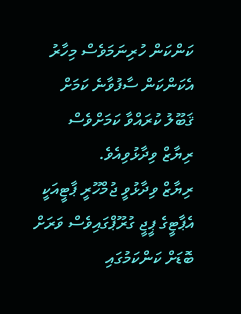ކަންކަން ހުރިނަމަވެސް މިހާރު އެކަންކަން ސާފުވާނެ ކަމަށް ޤަބޫލު ކުރައްވާ ކަމަށްވެސް ރިޔާޒް ވިދާޅުވިއެވެ.
ރިޔާޒް ވިދާޅުވީ ޖުމްހޫރީ ޕާޓީއަކީ އެޕާޓީގެ ޕީޖީ ގުރޫޕްގައިވެސް ވަރަށް ބޮޑަށް ކަންކަމުގައި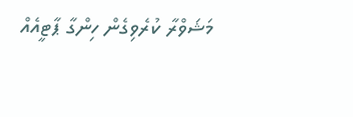މަޝަވްރާ ކުރެވިގެން ހިންގާ ޕާޓީއެއް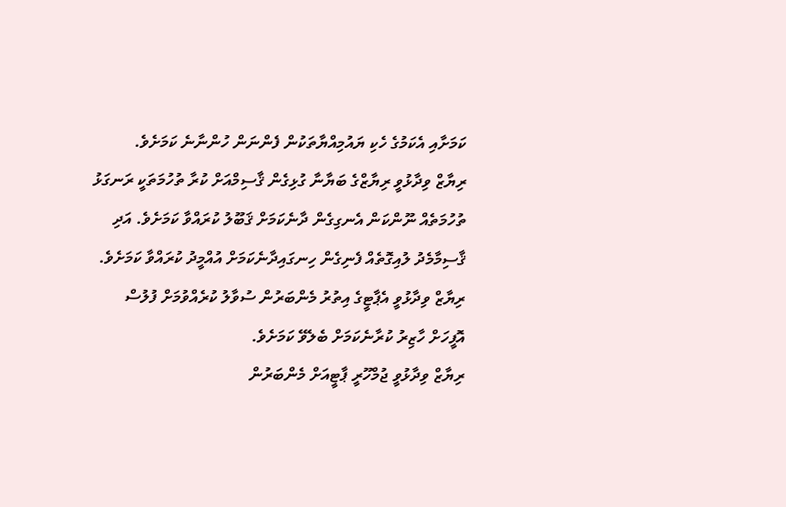ކަމަށާއި އެކަމުގެ ހެކި ޔައުމިއްޔާތަކުން ފެންނަން ހުންނާނެ ކަމަށެވެ.
ރިޔާޒް ވިދާޅުވީ ރިޔާޒްގެ ބަޔާނާ ގުޅިގެން ޤާސިމްއަށް ކުރާ ތުހުމަތަކީ ރަނގަޅު ތުހުމަތެއް ނޫންކަން އެނގިގެން ދާނެކަމަށް ޤަބޫލު ކުރައްވާ ކަމަށެވެ. އަދި ޤާސިމާމެދު ލުއިގޮތެއް ފެނިގެން ހިނގައިދާނެކަމަށް އުއްމީދު ކުރައްވާ ކަމަށެވެ.
ރިޔާޒް ވިދާޅުވީ އެޕާޓީގެ އިތުރު މެންބަރުން ސުވާލު ކުރެއްވުމަށް ފުލުސް އޮފީހަށް ހާޒިރު ކުރާނެކަމަށް ބެލެވޭ ކަމަށެވެ.
ރިޔާޒް ވިދާޅުވީ ޖުމްހޫރީ ޕާޓީއަށް މެންބަރުން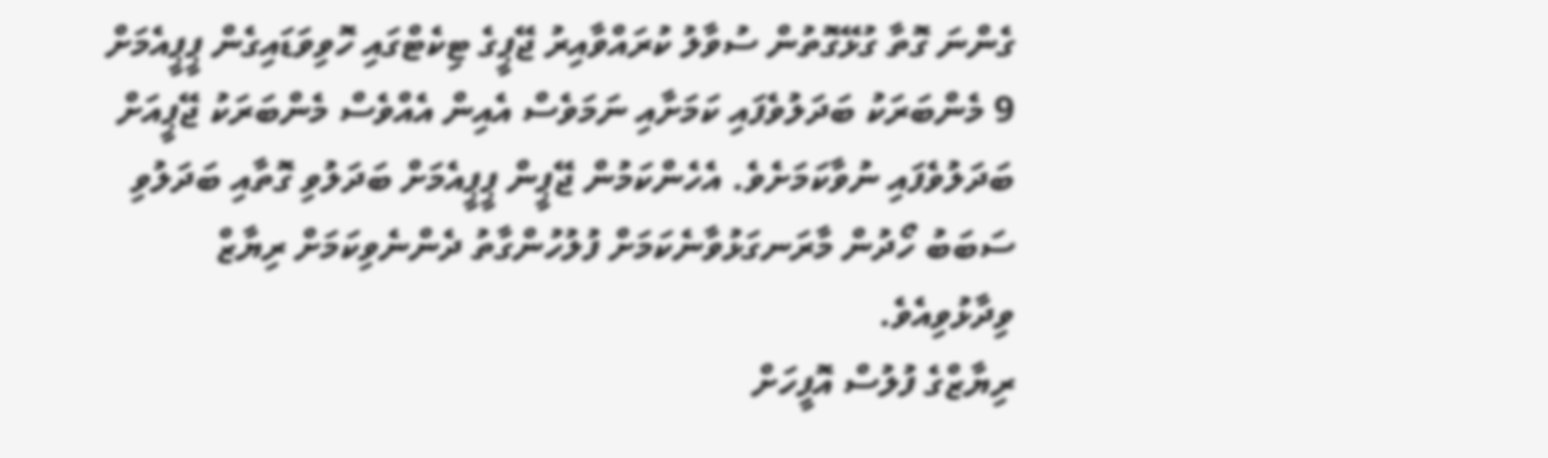ގެންނަ ގޮތާ ގުޅޭގޮތުން ސުވާލު ކުރައްވާއިރު ޖޭޕީގެ ޓިކެޓްގައި ހޮވިވަޑައިގެން ޕީޕީއެމަށް 9 މެންބަރަކު ބަދަލުވެފައި ކަމަށާއި ނަމަވެސް އެއިން އެއްވެސް މެންބަރަކު ޖޭޕީއަށް ބަދަލުވެފައި ނުވާކަމަށެވެ. އެހެންކަމުން ޖޭޕީން ޕީޕީއެމަށް ބަދަލުވި ގޮތާއި ބަދަލުވި ސަބަބު ހޯދުން މާރަނގަޅުވާނެކަމަށް ފުލުހުންގާތު ދެންނެވިކަމަށް ރިޔާޒް ވިދާޅުވިއެވެ.
ރިޔާޒްގެ ފުލުސް އޮފީހަށް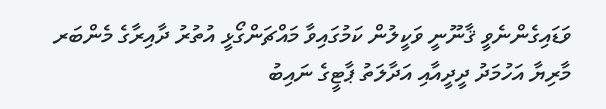ވަޑައިގެންނެވީ ޤާނޫނީ ވަކީލުން ކަމުގައިވާ މައްޗަންގޯޅީ އުތުރު ދާއިރާގެ މެންބަރ މާރިޔާ އަހުމަދު ދީދީއާއި އަދާލަތު ޕާޓީގެ ނައިބު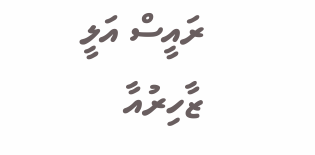ރައީސް އަލީ ޒާހިރުއާ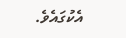އެކުގައެވެ.